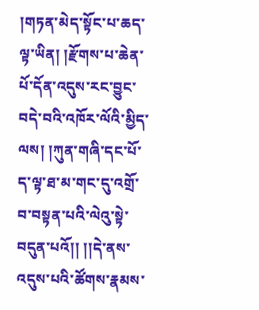།གཏན་མེད་སྟོང་པ་ཆད་ལྟ་ཡིན། །རྫོགས་པ་ཆེན་པོ་དོན་འདུས་རང་བྱུང་བདེ་བའི་འཁོར་ལོའི་མྱིད་ལས། །ཀུན་གཞི་དང་པོ་ད་ལྟ་ཐ་མ་གང་དུ་འགྲོ་བ་བསྟན་པའི་ལེའུ་སྟེ་བདུན་པའོ།། །།དེ་ནས་འདུས་པའི་ཚོགས་རྣམས་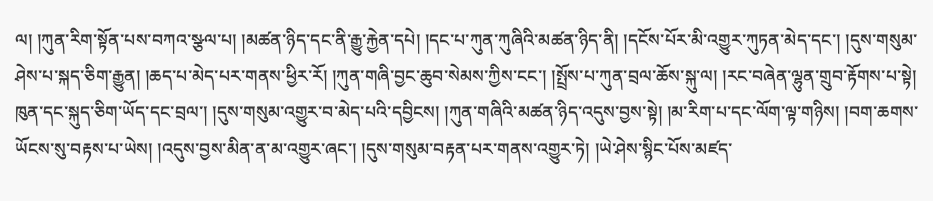ལ། །ཀུན་རིག་སྟོན་པས་བཀའ་སྩལ་པ། །མཚན་ཉིད་དང་ནི་རྒྱུ་རྐྱེན་དཔེ། །དང་པ་ཀུན་ཀུཞིའི་མཚན་ཉིད་ནི། །དངོས་པོར་མི་འགྱུར་ཀུཏན་མེད་དང་། །དུས་གསུམ་ཤེས་པ་སྐད་ཅིག་རྒྱུན། །ཆད་པ་མེད་པར་གནས་ཕྱིར་རོ། །ཀུན་གཞི་བྱང་ཆུབ་སེམས་ཀྱིས་ངང་། །སྤྲོས་པ་ཀུན་བྲལ་ཆོས་སྐུ་ལ། །རང་བཞེན་ལྷུན་གྲུབ་རྟོགས་པ་སྟེ། ཁུན་དང་སྐུད་ཅིག་ཡོད་དང་བྲལ་། །དུས་གསུམ་འགྱུར་བ་མེད་པའི་དབྱིངས། །ཀུན་གཞིའི་མཚན་ཉིད་འདུས་བྱས་སྟེ། །མ་རིག་པ་དང་ལོག་ལྟ་གཉིས། །བག་ཆགས་ཡོངས་སུ་བརྟས་པ་ཡེས། །འདུས་བྱས་མིན་ན་མ་འགྱུར་ཞང་། །དུས་གསུམ་བརྟན་པར་གནས་འགྱུར་ཏེ། །ཡེ་ཤེས་སྙིང་པོས་མཛད་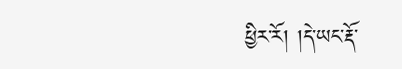ཕྱིར་རོ། །དེ་ཡང་རྡོ་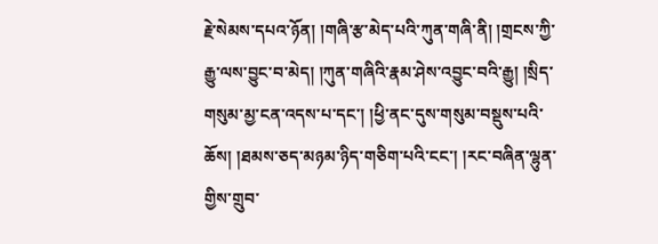རྗེ་སེམས་དཔའ་ཉོན། །གཞི་རྩ་མེད་པའི་ཀུན་གཞི་ནི། །གྲངས་ཀྱི་རྒྱུ་ལས་བྱུང་བ་མེད། །ཀུན་གཞིའི་རྣམ་ཤེས་འབྱུང་བའི་རྒྱུ། །སྲིད་གསུམ་མྱ་ངན་འདས་པ་དང་། །ཕྱི་ནང་དུས་གསུམ་བསྡུས་པའི་ཆོས། །ཐམས་ཅད་མཉམ་ཉིད་གཅིག་པའི་ངང་། །རང་བཞིན་ལྷུན་གྱིས་གྲུབ་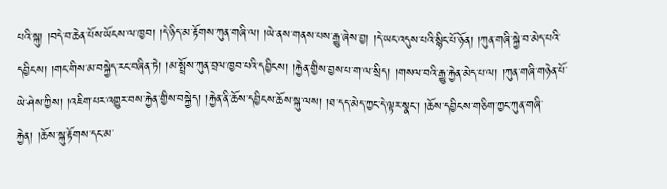པའི་སྐུ། །བདེ་བ་ཆེན་པོས་ཡོངས་ལ་ཁྱབ། །དེ་ཉིད་མ་རྟོགས་ཀུན་གཞི་ལ། །ཡེ་ནས་གནས་པས་རྒྱུ་ཞེས་བྱ། །དེ་ཡང་འདུས་པའི་སྙིང་པོ་ཉོན། །ཀུན་གཞི་སྐྱེ་བ་མེད་པའི་དབྱིངས། །གང་གིས་མ་བསྐྱེད་རང་བཞིན་ཏེ། །མ་སྤྲོས་ཀུན་བྲལ་ཁྱབ་པའི་དབྱིངས། །རྐྱེན་གྱིས་བྱས་པ་ག་ལ་སྲིད། །གསལ་བའི་རྒྱུ་རྐྱེན་མེད་པ་ལ། །ཀུན་གཞི་གཉེན་པོ་ཡེ་ཤེས་ཀྱིས། །འཇིག་པར་འགྱུར་བས་རྐྱེན་གྱིས་བསྐྱེད། །རྐྱེན་ནི་ཆོས་དབྱིངས་ཆོས་སྐུ་ལས། །ཐ་དད་མེད་ཀྱང་དེ་ལྟར་སྣང་། །ཆོས་དབྱིངས་གཅིག་ཀྱང་ཀུན་གཞི་རྐྱེན། །ཆོས་སྐུ་རྟོགས་དང་མ་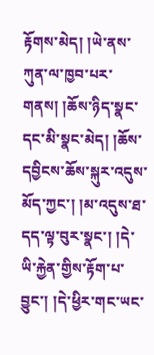རྟོགས་མེད། །ཡེ་ནས་ཀུན་ལ་ཁྱབ་པར་གནས། །ཆོས་ཉིད་སྣང་དང་མི་སྣང་མེད། །ཆོས་དབྱིངས་ཆོས་སྐུར་འདུས་མོད་ཀྱང་། །མ་འདུས་ཐ་དད་ལྟ་བུར་སྣང་། །དེ་ཡི་རྐྱེན་གྱིས་རྟོག་པ་བྱུང་། །དེ་ཕྱིར་གང་ཡང་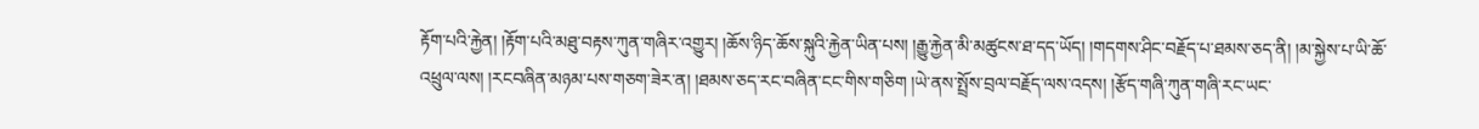རྟོག་པའི་རྐྱེན། །རྟོག་པའི་མཐུ་བརྟས་ཀུན་གཞིར་འགྱུར། །ཆོས་ཉིད་ཆོས་སྐུའི་རྐྱེན་ཡིན་པས། །རྒྱུ་རྐྱེན་མི་མཚུངས་ཐ་དད་ཡོད། །གདགས་ཤིང་བརྗོད་པ་ཐམས་ཅད་ནི། །མ་སྐྱེས་པ་ཡི་ཆོ་འཕྲུལ་ལས། །རངབཞིན་མཉམ་པས་གཅག་ཟེར་ན། །ཐམས་ཅད་རང་བཞིན་ངང་གིས་གཅིག །ཡེ་ནས་སྤྲོས་བྲལ་བརྗོད་ལས་འདས། །རྩོད་གཞི་ཀུན་གཞི་རང་ཡང་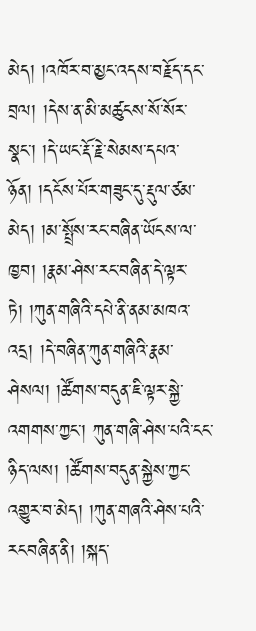མེད། །འཁོར་བ་མྱང་འདས་བརྗོད་དང་བྲལ། །དེས་ན་མི་མཚུངས་སོ་སོར་སྣང་། །དེ་ཡང་རྡོ་རྗེ་སེམས་དཔའ་ཉོན། །དངོས་པོར་གཟུང་དུ་རྡུལ་ཙམ་མེད། །མ་སྤྲོས་རང་བཞིན་ཡོངས་ལ་ཁྱབ། །རྣམ་ཤེས་རང་བཞིན་དེ་ལྟར་ཏེ། །ཀུན་གཞིའི་དཔེ་ནི་ནམ་མཁའ་འདྲ། །དེ་བཞིན་ཀུན་གཞིའི་རྣམ་ཤེསལ། །ཚོགས་བདུན་ཇི་ལྟར་སྐྱེ་འགགས་ཀྱང་། ཀུན་གཞི་ཤེས་པའི་ངང་ཉིད་ལས། །ཚོགས་བདུན་སྐྱེས་ཀྱང་འགྱུར་བ་མེད། །ཀུན་གཞའི་ཤེས་པའི་རངབཞིན་ནི། །སྐད་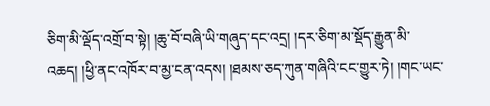ཅིག་མི་ལྡོད་འགྲོ་བ་སྟེ། །ཆུ་བོ་བཞི་ཡི་གཞུད་དང་འདྲ། །དར་ཅིག་མ་སྡོད་རྒྱུན་མི་འཆད། །ཕྱི་ནང་འཁོར་བ་མྱ་ངན་འདས། །ཐམས་ཅད་ཀུན་གཞིའི་ངང་གྱུར་ཏེ། །གང་ཡང་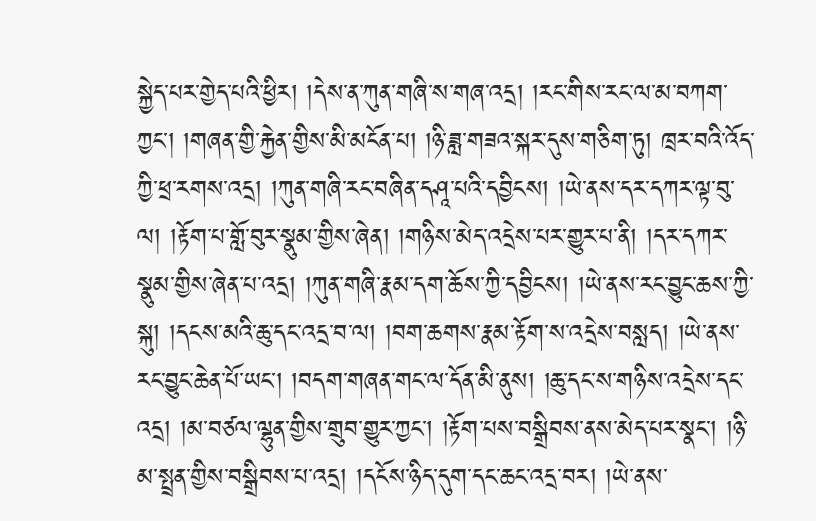སྐྱེད་པར་གྱེད་པའི་ཕྱིར། །དེས་ན་ཀུན་གཞི་ས་གཞ་འདྲ། །རང་གིས་རང་ལ་མ་བཀག་ཀྱང་། །གཞན་གྱི་རྐྱེན་གྱིས་མི་མངོན་པ། །ཉི་ཟླ་གཟའ་སྐར་དུས་གཅིག་ཏུ། ཁྲར་བའི་འོད་ཀྱི་ཕྲ་རགས་འདྲ། །ཀུན་གཞི་རང་བཞིན་དཤཱ་པའི་དབྱིངས། །ཡེ་ནས་དར་དཀར་ལྟ་བུ་ལ། །རྟོག་པ་གློ་བུར་སྣུམ་གྱིས་ཞེན། །གཉིས་མེད་འདྲེས་པར་གྱུར་པ་ནི། །དར་དཀར་སྣུམ་གྱིས་ཞེན་པ་འདྲ། །ཀུན་གཞི་རྣམ་དག་ཆོས་ཀྱི་དབྱིངས། །ཡེ་ནས་རང་བྱུང་ཆས་ཀྱི་སྐུ། །དངས་མའི་ཆུ་དང་འདྲ་བ་ལ། །བག་ཆགས་རྣམ་རྟོག་ས་འདྲེས་བསླད། །ཡེ་ནས་རང་བྱུང་ཆེན་པོ་ཡང་། །བདག་གཞན་གང་ལ་དོན་མི་ནུས། །ཆུ་དང་ས་གཉིས་འདྲེས་དང་འདྲ། །མ་བཙལ་ལྷུན་གྱིས་གྲུབ་གྱུར་ཀྱང་། །རྟོག་པས་བསྒྲིབས་ནས་མེད་པར་སྣང་། །ཉི་མ་སྤྲན་གྱིས་བསྒྲིབས་པ་འདྲ། །དངོས་ཉིད་དུག་དང་ཆང་འདྲ་བར། །ཡེ་ནས་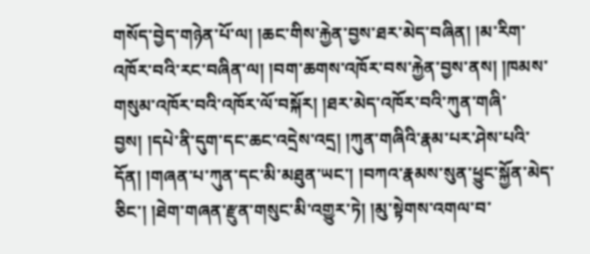གསོད་བྱེད་གཉེན་པོ་ལ། །ཆང་གིས་རྐྱེན་བྱས་ཐར་མེད་བཞིན། །མ་རིག་འཁོར་བའི་རང་བཞིན་ལ། །བག་ཆགས་འཁོར་བས་རྐྱེན་བྱས་ནས། །ཁམས་གསུམ་འཁོར་བའི་འཁོར་ལོ་བསྐོར། །ཐར་མེད་འཁོར་བའི་ཀུན་གཞི་བྱས། །དཔེ་ནི་དུག་དང་ཆང་འདྲེས་འདྲ། །ཀུན་གཞིའི་རྣམ་པར་ཤེས་པའི་དོན། །གཞན་པ་ཀུན་དང་མི་མཐུན་ཡང་། །བཀའ་རྣམས་སུན་ཕྱུང་སྐྱོན་མེད་ཅིང་། །ཐེག་གཞན་རྫུན་གསུང་མི་འགྱུར་ཏེ། །མུ་སྟེགས་འགལ་བ་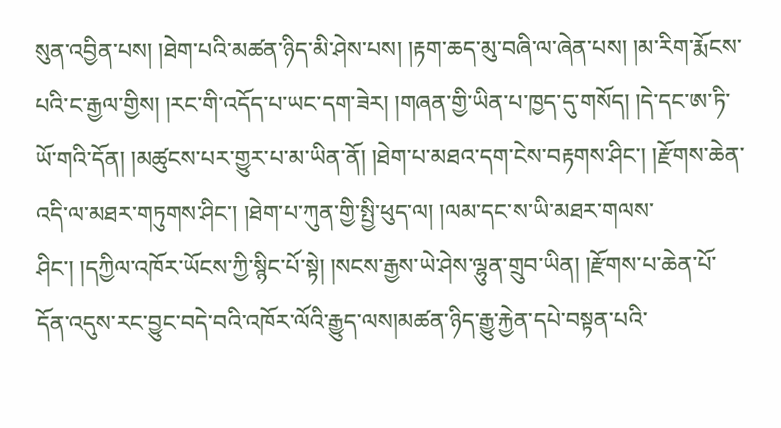སུན་འབྱིན་པས། །ཐེག་པའི་མཚན་ཉིད་མི་ཤེས་པས། །རྟག་ཆད་མུ་བཞི་ལ་ཞེན་པས། །མ་རིག་རྨོངས་པའི་ང་རྒྱལ་གྱིས། །རང་གི་འདོད་པ་ཡང་དག་ཟེར། །གཞན་གྱི་ཡིན་པ་ཁྱད་དུ་གསོད། །དེ་དང་ཨ་ཏི་ཡོ་གའི་དོན། །མཚུངས་པར་གྱུར་པ་མ་ཡིན་ནོ། །ཐེག་པ་མཐའ་དག་ངེས་བརྟགས་ཤིང་། །རྫོགས་ཆེན་འདི་ལ་མཐར་གཏུགས་ཤིང་། །ཐེག་པ་ཀུན་གྱི་སྤྱི་ཕུད་ལ། །ལམ་དང་ས་ཡི་མཐར་གལས་ཤིང་། །དཀྱིལ་འཁོར་ཡོངས་ཀྱི་སྙིང་པོ་སྟེ། །སངས་རྒྱས་ཡེ་ཤེས་ལྷུན་གྲུབ་ཡིན། །རྫོགས་པ་ཆེན་པོ་དོན་འདུས་རང་བྱུང་བདེ་བའི་འཁོར་ལོའི་རྒྱུད་ལས།མཚན་ཉིད་རྒྱུ་རྐྱེན་དཔེ་བསྟན་པའི་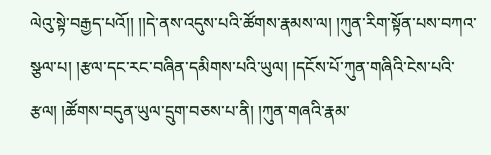ལེའུ་སྟེ་བརྒྱད་པའོ།། །།དེ་ནས་འདུས་པའི་ཚོགས་རྣམས་ལ། །ཀུན་རིག་སྟོན་པས་བཀའ་སྩལ་པ། །རྩལ་དང་རང་བཞིན་དམིགས་པའི་ཡུལ། །དངོས་པོ་ཀུན་གཞིའི་ངེས་པའི་རྩལ། །ཚོགས་བདུན་ཡུལ་དྲུག་བཅས་པ་ནི། །ཀུན་གཞའི་རྣམ་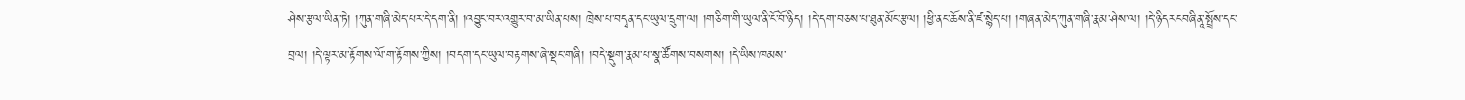ཤེས་རྩལ་ཡིན་ཏེ། །ཀུན་གཞི་མེད་པར་དེ་དག་ནི། །འབྱུང་བར་འགྱུར་བ་མ་ཡིན་པས། ཁྲེས་པ་བདྭན་དང་ཡུལ་དྲུག་ལ། །གཅིག་གི་ཡུལ་ནི་ངོ་བོ་ཉིད། །དེ་དག་བཅས་པ་ཐུན་མོང་རྩལ། །ཕྱི་ནང་ཆོས་ནི་ཛ་སྙེད་པ། །གཞན་མེད་ཀུན་གཞི་རྣམ་ཤེས་ལ། །དེ་ཉིདརངབཞིནཱ་སྤྲོས་དང་བྲལ། །དེ་ལྟར་མ་རྟོགས་ལོ་ག་རྟོགས་ཀྱིས། །བདག་དང་ཡུལ་བརྟགས་ཞེ་སྡང་གཞི། །བདེ་སྡུག་རྣམ་པ་སྣ་ཚོགས་བསགས། །དེ་ཡིས་ཁམས་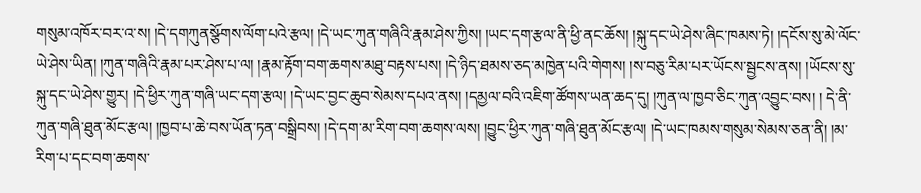གསུམ་འཁོར་བར་འ་ས། །དེ་དགཀུནསྩོགས་ལོག་པའེ་རྩལ། །དེ་ཡང་ཀུན་གཞིའི་རྣམ་ཤེས་ཀྱིས། །ཡང་དག་རྩལ་ནི་ཕྱི་ནང་ཆོས། །སྐུ་དང་ཡེ་ཤེས་ཞིང་ཁམས་ཏེ། །དངོས་སུ་མེ་ལོང་ཡེ་ཤེས་ཡིན། །ཀུན་གཞིའི་རྣམ་པར་ཤེས་པ་ལ། །རྣམ་རྟོག་བག་ཆགས་མཐུ་བརྟས་པས། །དེ་ཉིད་ཐམས་ཅད་མཁྱེན་པའི་གེགས། །ས་བཅུ་རིམ་པར་ཡོངས་སྦྱངས་ནས། །ཡོངས་སུ་སྐུ་དང་ཡེ་ཤེས་གྱུར། །དེ་ཕྱིར་ཀུན་གཞི་ཡང་དག་རྩལ། །དེ་ཡང་བྱང་ཆུབ་སེམས་དཔའ་ནས། །དམྱལ་བའི་འཇིག་ཚོགས་ཡན་ཆད་དུ། །ཀུན་ལ་ཁྱབ་ཅིང་ཀུན་འབྱུང་བས། ། དེ་ནི་ཀུན་གཞི་ཐུན་མོང་རྩལ། །ཁྱབ་པ་ཆེ་བས་ཡོན་ཏན་བསྒྲིབས། །དེ་དག་མ་རིག་བག་ཆགས་ལས། །བྱུང་ཕྱིར་ཀུན་གཞི་ཐུན་མོང་རྩལ། །དེ་ཡང་ཁམས་གསུམ་སེམས་ཅན་ནི། །མ་རིག་པ་དང་བག་ཆགས་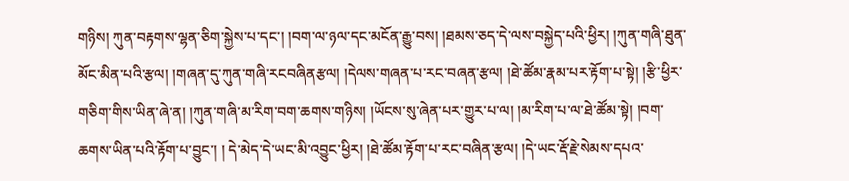གཉིས། ཀུན་བརྟགས་ལྷན་ཅིག་སྐྱེས་པ་དང་། །བག་ལ་ཉལ་དང་མངོན་རྒྱུ་བས། །ཐམས་ཅད་དེ་ལས་བསྐྱེད་པའི་ཕྱིར། །ཀུན་གཞི་ཐུན་མོང་མིན་པའི་རྩལ། །གཞན་དུ་ཀུན་གཞི་རངབཞིནརྩལ། །དེལས་གཞན་པ་རང་བཞན་རྩལ། །ཐེ་ཚོམ་རྣམ་པར་རྟོག་པ་སྟེ། །རྩི་ཕྱིར་གཅིག་གིས་ཡིན་ཞེ་ན། །ཀུན་གཞི་མ་རིག་བག་ཆགས་གཉིས། །ཡོངས་སུ་ཞེན་པར་གྱུར་པ་ལ། །མ་རིག་པ་ལ་ཐེ་ཚོམ་སྟེ། །བག་ཆགས་ཡིན་པའི་རྟོག་པ་བྱུང་། ། དེ་མེད་དེ་ཡང་མི་འབྱུང་ཕྱིར། །ཐེ་ཚོམ་རྟོག་པ་རང་བཞིན་རྩལ། །དེ་ཡང་རྡོ་རྗེ་སེམས་དཔའ་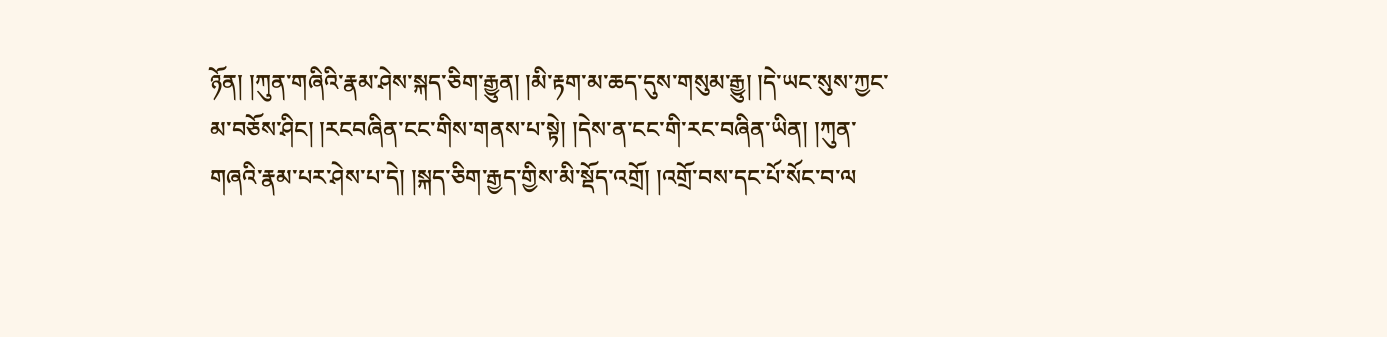ཉོན། །ཀུན་གཞིའི་རྣམ་ཤེས་སྐད་ཅིག་རྒྱུན། །མི་རྟག་མ་ཆད་དུས་གསུམ་རྒྱུ། །དེ་ཡང་སུས་ཀྱང་མ་བཅོས་ཤིང། །རངབཞིན་ངང་གིས་གནས་པ་སྟེ། །དེས་ན་ངང་གི་རང་བཞིན་ཡིན། །ཀུན་གཞའི་རྣམ་པར་ཤེས་པ་དེ། །སྐད་ཅིག་རྒྱད་གྱིས་མི་སྡོད་འགྲོ། །འགྲོ་བས་དང་པོ་སོང་བ་ལ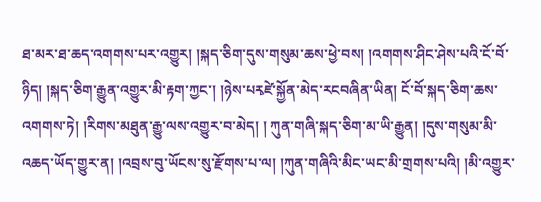ཐ་མར་ཐ་ཆད་འགགས་པར་འགྱུར། །སྐད་ཅིག་དུས་གསུམ་ཆས་ཕྱེ་བས། །འགགས་ཤིང་ཤེས་པའི་ངོ་བོ་ཉིད། །སྐད་ཅིག་རྒྱུན་འགྱུར་མི་རྟག་ཀྱང་། །ཉེས་པརྭཛེ་སྐྱོན་མེད་རངབཞིན་ཡིན། ངོ་བོ་སྐད་ཅིག་ཆས་འགགས་ཏེ། །རིགས་མཐུན་རྒྱུ་ལས་འགྱུར་བ་མེད། ། ཀུན་གཞི་སྐད་ཅིག་མ་ཡི་རྒྱུན། །དུས་གསུམ་མི་འཆད་ཡོད་གྱུར་ན། །འབྲས་བུ་ཡོངས་སུ་རྫོགས་པ་ལ། །ཀུན་གཞིའི་མིང་ཡང་མི་གྲགས་པའི། །མི་འགྱུར་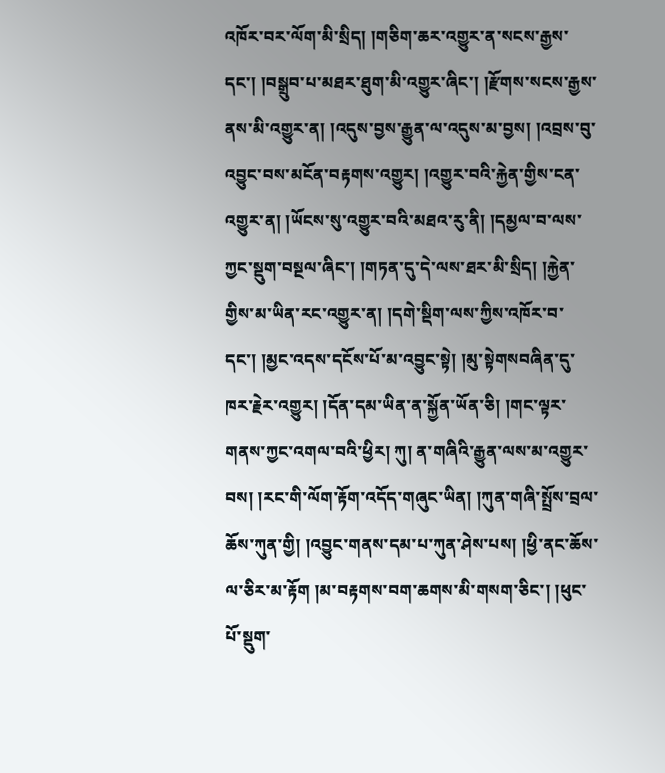འཁོར་བར་ལོག་མི་སྲིད། །གཅིག་ཆར་འགྱུར་ན་སངས་རྒྱས་དང་། །བསྒྲུབ་པ་མཐར་ཐུག་མི་འགྱུར་ཞིང་། །རྫོགས་སངས་རྒྱས་ནས་མི་འགྱུར་ན། །འདུས་བྱས་རྒྱུན་ལ་འདུས་མ་བྱས། །འབྲས་བུ་འབྱུང་བས་མངོན་བརྟགས་འགྱུར། །འགྱུར་བའི་རྐྱེན་གྱིས་ངན་འགྱུར་ན། །ཡོངས་སུ་འགྱུར་བའི་མཐའ་རུ་ནི། །དམྱལ་བ་ལས་ཀྱང་སྡུག་བསྔལ་ཞིང་། །གཏན་དུ་དེ་ལས་ཐར་མི་སྲིད། །རྐྱེན་གྱིས་མ་ཡིན་རང་འགྱུར་ན། །དགེ་སྡིག་ལས་ཀྱིས་འཁོར་བ་དང་། །མྱང་འདས་དངོས་པོ་མ་འབྱུང་སྟེ། །མུ་སྟེགསབཞིན་དུ་ཁར་རྗེར་འགྱུར། །དོན་དམ་ཡིན་ན་སྐྱོན་ཡོན་ཅི། །གང་ལྟར་གནས་ཀྱང་འགལ་བའི་ཕྱིར། ཀུ། ན་གཞིའི་རྒྱུན་ལས་མ་འགྱུར་བས། །རང་གི་ལོག་རྟོག་འདོད་གཞུང་ཡིན། །ཀུན་གཞི་སྤྲོས་བྲལ་ཆོས་ཀུན་གྱི། །འབྱུང་གནས་དམ་པ་ཀུན་ཤེས་པས། །ཕྱི་ནང་ཆོས་ལ་ཅིར་མ་རྟོག །མ་བརྟགས་བག་ཆགས་མི་གསག་ཅིང་། །ཕུང་པོ་སྡུག་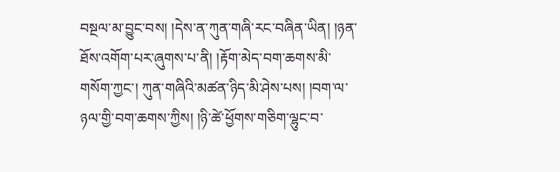བསྔལ་མ་བྱུང་བས། །དེས་ན་ཀུན་གཞི་རང་བཞིན་ཡིན། །ཉན་ཐོས་འགོག་པར་ཞུགས་པ་ནི། །རྟོག་མེད་བག་ཆགས་མི་གསོག་ཀྱང་། ཀུན་གཞིའི་མཚན་ཉིད་མི་ཤེས་པས། །བག་ལ་ཉལ་གྱི་བག་ཆགས་ཀྱིས། །ཉི་ཚེ་ཕྱོགས་གཅིག་ལྷུང་བ་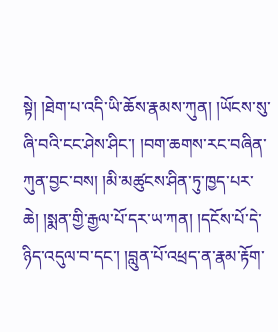སྟེ། །ཐེག་པ་འདི་ཡི་ཆོས་རྣམས་ཀུན། །ཡོངས་སུ་ཞི་བའི་ངང་ཤེས་ཤིང་། །བག་ཆགས་རང་བཞིན་ཀུན་བྱང་བས། །མི་མཚུངས་ཤིན་ཏུ་ཁྱད་པར་ཆེ། །སྨན་གྱི་རྒྱལ་པོ་དར་ཡ་ཀན། །དངོས་པོ་དེ་ཉིད་འདུལ་བ་དང་། །བླུན་པོ་འཕྲད་ན་རྣམ་རྟོག་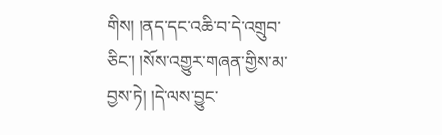གིས། །ནད་དང་འཆི་བ་དེ་འགྲུབ་ཅིང་། །སོས་འགྱུར་གཞན་གྱིས་མ་བྱས་ཏེ། །དེ་ལས་བྱུང་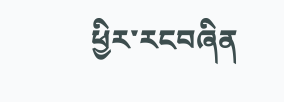ཕྱིར་རངབཞིན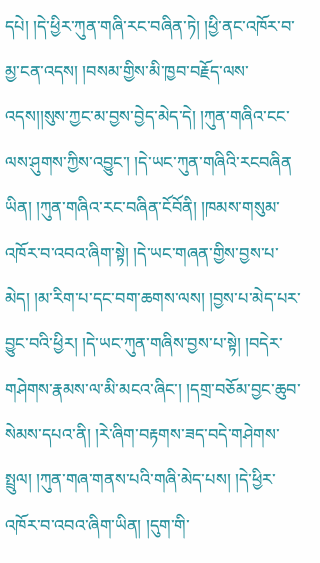དཔེ། །དེ་ཕྱིར་ཀུན་གཞི་རང་བཞིན་ཏེ། །ཕྱི་ནང་འཁོར་བ་མྱ་ངན་འདས། །བསམ་གྱིས་མི་ཁྱབ་བརྗོད་ལས་འདས།།སུས་ཀྱང་མ་བྱས་བྱེད་མེད་དེ། །ཀུན་གཞིའ་ངང་ལས་ཤུགས་ཀྱིས་འབྱུང་། །དེ་ཡང་ཀུན་གཞིའི་རངབཞིན ཡིན། །ཀུན་གཞིའ་རང་བཞིན་ངོབོནི། །ཁམས་གསུམ་འཁོར་བ་འབའ་ཞིག་སྟེ། །དེ་ཡང་གཞན་གྱིས་བྱས་པ་མེད། །མ་རིག་པ་དང་བག་ཆགས་ལས། །བྱས་པ་མེད་པར་བྱུང་བའི་ཕྱིར། །དེ་ཡང་ཀུན་གཞིས་བྱས་པ་སྟེ། །བདེར་གཤེགས་རྣམས་ལ་མི་མངའ་ཞིང་། །དགྲ་བཅོམ་བྱང་ཆུབ་སེམས་དཔའ་ནི། །རེ་ཞིག་བརྟགས་ཟད་བདེ་གཤེགས་སྤྲུལ། །ཀུན་གཞ་གནས་པའི་གཞི་མེད་པས། །དེ་ཕྱིར་འཁོར་བ་འབའ་ཞིག་ཡིན། །དུག་གི་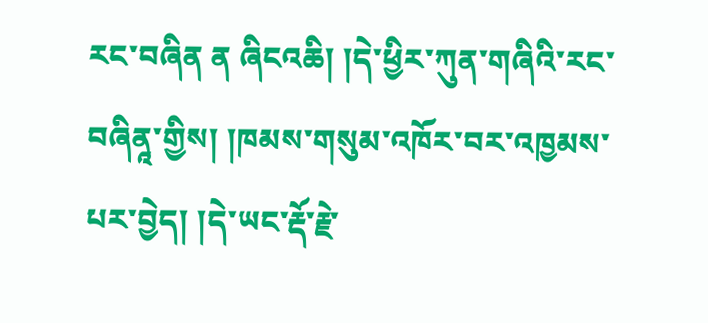རང་བཞིན ན ཞིངའཆི། །དེ་ཕྱིར་ཀུན་གཞིའི་རང་བཞིནཱ་གྱིས། །ཁམས་གསུམ་འཁོར་བར་འཁྱམས་པར་བྱེད། །དེ་ཡང་རྡོ་རྗེ་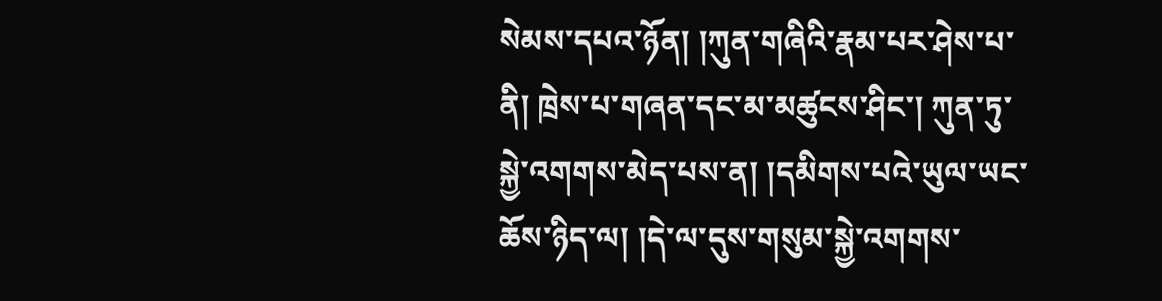སེམས་དཔའ་ཉོན། །ཀུན་གཞིའི་རྣམ་པར་ཤེས་པ་ནི། ཁྲེས་པ་གཞན་དང་མ་མཚུངས་ཤིང་། ཀུན་ཏུ་སྐྱེ་འགགས་མེད་པས་ན། །དམིགས་པའེ་ཡུལ་ཡང་ཆོས་ཉིད་ལ། །དེ་ལ་དུས་གསུམ་སྐྱེ་འགགས་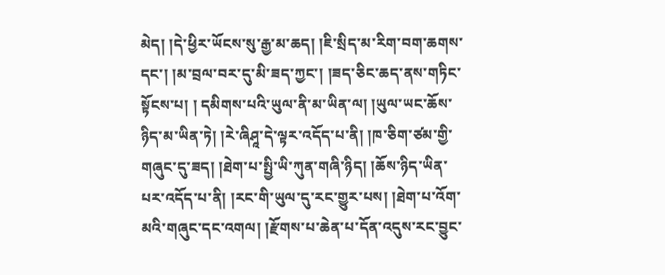མེད། །དེ་ཕྱིར་ཡོངས་སུ་རྒྱ་མ་ཆད། །ཇི་སྲིད་མ་རིག་བག་ཆགས་དང་། །མ་བྲལ་བར་དུ་མི་ཟད་ཀྱང་། །ཟད་ཅིང་ཆད་ནས་གཏིང་སྟོངས་པ། ། དམིགས་པའི་ཡུལ་ནི་མ་ཡིན་ལ། །ཡུལ་ཡང་ཆོས་ཉིད་མ་ཡིན་ཏེ། །རེ་ཞིཤཱ་དེ་ལྟར་འདོད་པ་ནི། །ཁ་ཅིག་ཙམ་གྱི་གཞུང་དུ་ཟད། །ཐེག་པ་སྤྱི་ཡི་ཀུན་གཞི་ཉིད། །ཆོས་ཉིད་ཡིན་པར་འདོད་པ་ནི། །རང་གི་ཡུལ་དུ་རང་གྱུར་པས། །ཐེག་པ་འོག་མའི་གཞུང་དང་འགལ། །རྫོགས་པ་ཆེན་པ་དོན་འདུས་རང་བྱུང་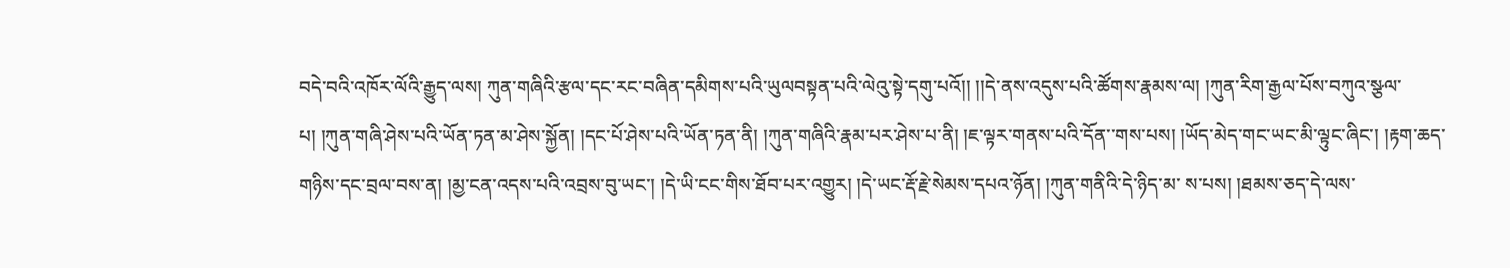བདེ་བའི་འཁོར་ལོའི་རྒྱུད་ལས། ཀུན་གཞིའི་རྩལ་དང་རང་བཞིན་དམིགས་པའི་ཡུལབསྟན་པའི་ལེའུ་སྟེ་དགུ་པའོ།། །།དེ་ནས་འདུས་པའི་ཚོགས་རྣམས་ལ། །ཀུན་རིག་རྒྱལ་པོས་བཀུའ་སྩལ་པ། །ཀུན་གཞི་ཤེས་པའི་ཡོན་ཏན་མ་ཤེས་སྐྱོན། །དང་པོ་ཤེས་པའི་ཡོན་ཏན་ནི། །ཀུན་གཞིའི་རྣམ་པར་ཤེས་པ་ནི། །ཇ་ལྟར་གནས་པའི་དོན་་གས་པས། །ཡོད་མེད་གང་ཡང་མི་ལྟུང་ཞིང་། །རྟག་ཆད་གཉིས་དང་བྲལ་བས་ན། །མྱ་ངན་འདས་པའི་འབྲས་བུ་ཡང་། །དེ་ཡི་ངང་གིས་ཐོབ་པར་འགྱུར། །དེ་ཡང་རྡོ་རྗེ་སེམས་དཔའ་ཉོན། །ཀུན་གནིའི་དེ་ཉིད་མ་ ས་པས། །ཐམས་ཅད་དེ་ལས་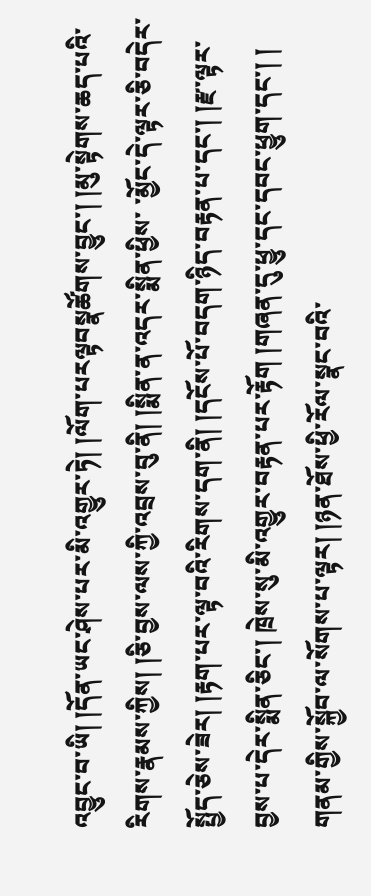འབྱུང་བ་ཡི། །དོན་ཡང་ཤེས་པར་མི་འགྱུར་ཏེ། །ལོག་པརལྟབསྣཚོགས་བྱུང་། །མུ་སྟེགས་ཆད་པའི་རིགས་རྣམས་ཀྱིས། །ཅི་བྱས་ལས་ཀྱི་འབྲས་བུ་ནི། །སྨིན་ན་འདར་སྨིན་ཕྱིས་ ་མྱོང་དེ་ལྟར་ཅི་བདེར་སྤྱོད་ཅེས་ཟེར། །རྟག་པར་ལྟ་བའི་རིགས་དག་ནི། །དངོས་པོ་བདག་ཉིད་བརྟན་པ་དང་། །རྫ་ལྟར་བྱས་པ་དེར་སྨིན་ཅིང་། ཁྲེས་སུ་མི་འགྱུར་བརྟན་པར་རྟོག །གཞན་དུ་ཕྱུ་དང་དབང་ཕྱུག་དང་། ། གནམ་གྱིས་སྐྱོབ་ལ་སོགས་པ་ལྟར། །ཉན་ཐོས་ཕྱི་རོལ་སྣང་བའི་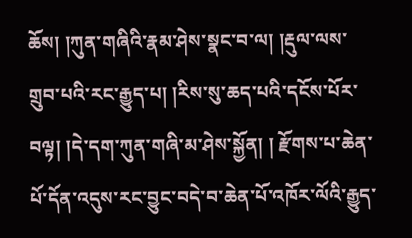ཆོས། །ཀུན་གཞིའི་རྣམ་ཤེས་སྣང་བ་ལ། །རྡུལ་ལས་གྲུབ་པའི་རང་རྒྱུད་པ། །རིས་སུ་ཆད་པའི་དངོས་པོར་བལྟ། །དེ་དག་ཀུན་གཞི་མ་ཤེས་སྐྱོན། ། རྫོགས་པ་ཆེན་པོ་དོན་འདུས་རང་བྱུང་བདེ་བ་ཆེན་པོ་འཁོར་ལོའི་རྒྱུད་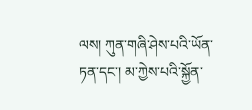ལས། ཀུན་གཞི་ཤེས་པའི་ཡོན་ཏན་དང་། མ་ཀྱེས་པའི་སྐྱོན་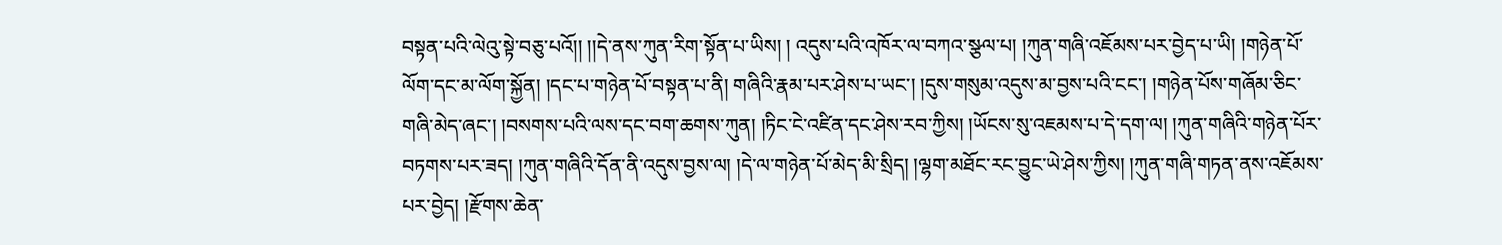བསྟན་པའི་ལེའུ་སྟེ་བཅུ་པའོ།། །།དེ་ནས་ཀུན་རིག་སྟོན་པ་ཡིས། ། འདུས་པའི་འཁོར་ལ་བཀའ་སྩལ་པ། །ཀུན་གཞི་འཇོམས་པར་བྱེད་པ་ཡི། །གཉེན་པོ་ལོག་དང་མ་ལོག་སྐྱོན། །དང་པ་གཉེན་པོ་བསྟན་པ་ནི། གཞིའི་རྣམ་པར་ཤེས་པ་ཡང་། །དུས་གསུམ་འདུས་མ་བྱས་པའི་ངང་། །གཉེན་པོས་གཞོམ་ཅིང་གཞི་མེད་ཞང་། །བསགས་པའི་ལས་དང་བག་ཆགས་ཀུན། །ཏིང་ངེ་འཛིན་དང་ཤེས་རབ་ཀྱིས། །ཡོངས་སུ་འཇམས་པ་དེ་དག་ལ། །ཀུན་གཞིའི་གཉེན་པོར་བཏགས་པར་ཟད། །ཀུན་གཞིའི་དོན་ནི་འདུས་བྱས་ལ། །དེ་ལ་གཉེན་པོ་མེད་མི་སྲིད། །ལྷག་མཐོང་རང་བྱུང་ཡེ་ཤེས་ཀྱིས། །ཀུན་གཞི་གཏན་ནས་འཇོམས་པར་བྱེད། །རྫོགས་ཆེན་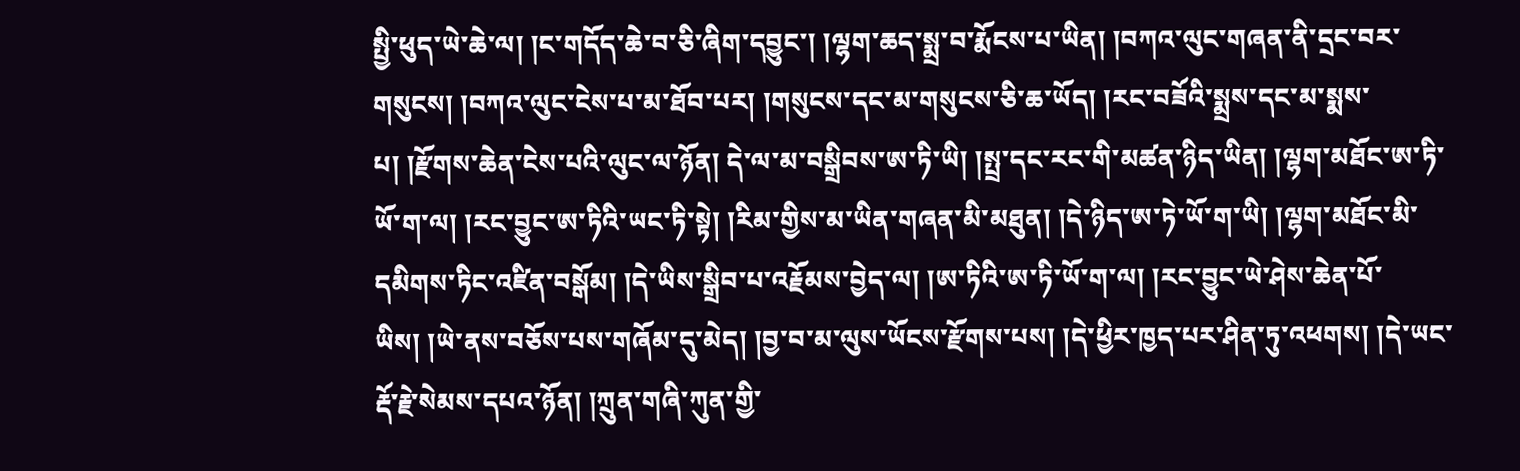སྤྱི་ཕུད་ཡེ་ཆེ་ལ། །ང་གདོད་ཆེ་བ་ཅི་ཞིག་དབྱུང་། །ལྷག་ཆད་སྨྲ་བ་རྨོངས་པ་ཡིན། །བཀའ་ལུང་གཞན་ནི་དྲང་བར་གསུངས། །བཀའ་ལུང་ངེས་པ་མ་ཐོབ་པར། །གསུངས་དང་མ་གསུངས་ཅི་ཆ་ཡོད། །རང་བཟོའི་སྨྲས་དང་མ་སྨས་པ། །རྫོགས་ཆེན་ངེས་པའི་ལུང་ལ་ཉོན། དེ་ལ་མ་བསྒྲིབས་ཨ་ཏི་ཡི། །སྤྲ་དང་རང་གི་མཚན་ཉིད་ཡིན། །ལྷག་མཐོང་ཨ་ཏི་ཡོ་ག་ལ། །རང་བྱུང་ཨ་ཏིའི་ཡང་ཏི་སྟེ། །རིམ་གྱིས་མ་ཡིན་གཞན་མི་མཐུན། །དེ་ཉིད་ཨ་ཏེ་ཡོ་ག་ཡི། །ལྷག་མཐོང་མི་དམིགས་ཏིང་འཛིན་བསྒོམ། །དེ་ཡིས་སྒྲིབ་པ་འརྗོམས་བྱེད་ལ། །ཨ་ཏིའི་ཨ་ཏི་ཡོ་ག་ལ། །རང་བྱུང་ཡེ་ཤེས་ཆེན་པོ་ཡིས། །ཡེ་ནས་བཅོས་པས་གཞོམ་དུ་མེད། །བྱ་བ་མ་ལུས་ཡོངས་རྫོགས་པས། །དེ་ཕྱིར་ཁྱད་པར་ཤིན་ཏུ་འཕགས། །དེ་ཡང་རྡོ་རྗེ་སེམས་དཔའ་ཉོན། །ཀྲུན་གཞི་ཀུན་གྱི་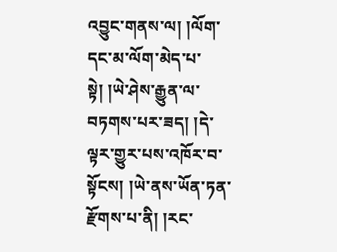འབྱུང་གནས་ལ། །ལོག་དང་མ་ལོག་མེད་པ་སྟེ། །ཡེ་ཤེས་རྒྱུན་ལ་བཏགས་པར་ཟད། །དེ་ལྟར་གྱུར་པས་འཁོར་བ་སྟོངས། །ཡེ་ནས་ཡོན་ཏན་རྫོགས་པ་ནི། །རང་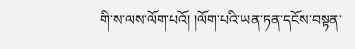གི་ས་ལས་ལོག་པའོ། །ལོག་པའི་ཡན་ཏན་དངོས་བསྟན་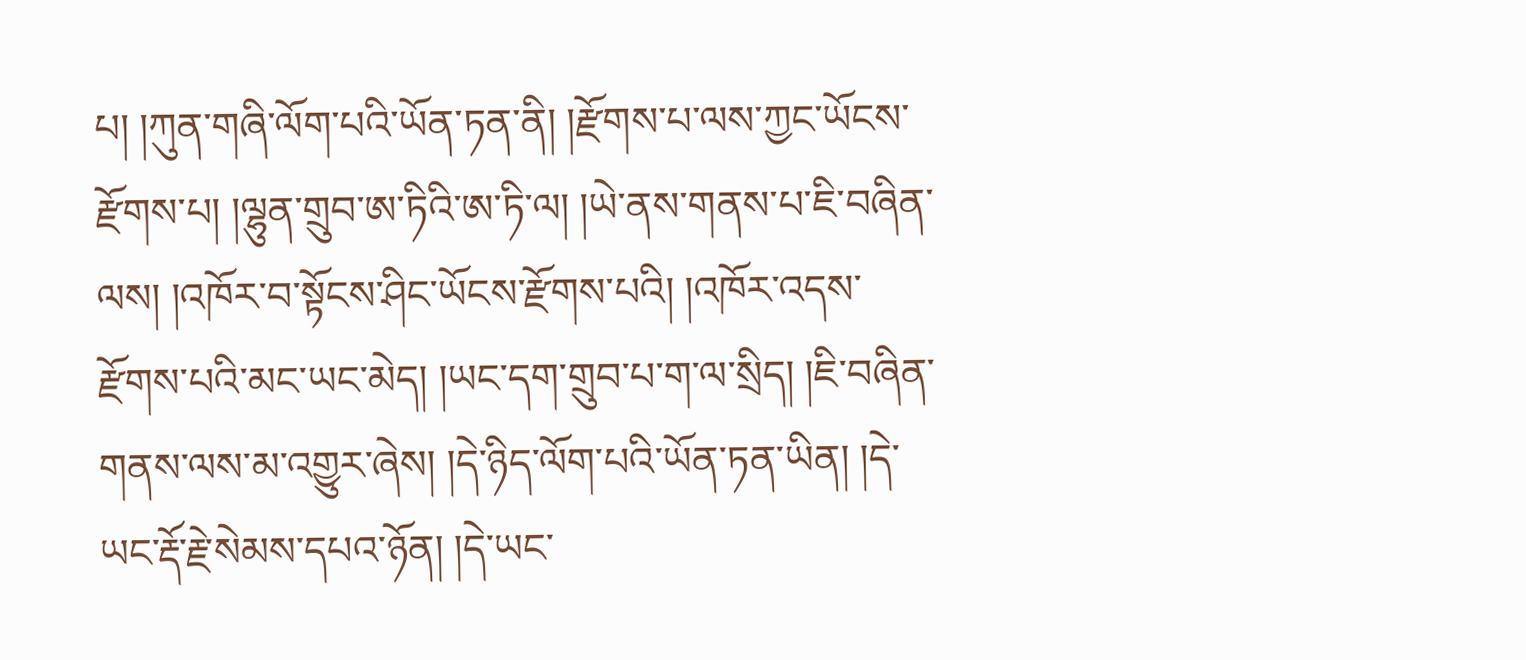པ། །ཀུན་གཞི་ལོག་པའི་ཡོན་ཏན་ནི། །རྫོགས་པ་ལས་ཀྱང་ཡོངས་རྫོགས་པ། །ལྷུན་གྲུབ་ཨ་ཏིའི་ཨ་ཏི་ལ། །ཡེ་ནས་གནས་པ་ཇི་བཞིན་ལས། །འཁོར་བ་སྟོངས་ཤིང་ཡོངས་རྫོགས་པའི། །འཁོར་འདས་རྫོགས་པའི་མང་ཡང་མེད། །ཡང་དག་གྲུབ་པ་ག་ལ་སྲིད། །ཇི་བཞིན་གནས་ལས་མ་འགྱུར་ཞེས། །དེ་ཉིད་ལོག་པའི་ཡོན་ཏན་ཡིན། །དེ་ཡང་རྡོ་རྗེ་སེམས་དཔའ་ཉོན། །དེ་ཡང་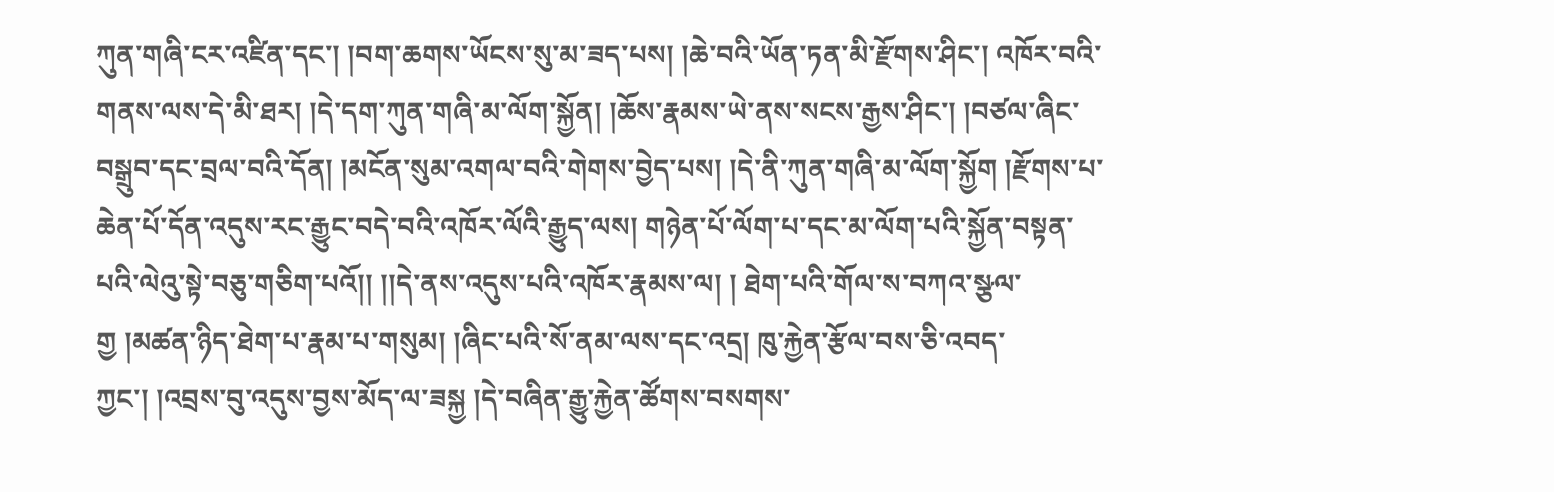ཀུན་གཞི་ངར་འཛིན་དང་། །བག་ཆགས་ཡོངས་སུ་མ་ཟད་པས། །ཆེ་བའི་ཡོན་ཏན་མི་རྫོགས་ཤིང་། འཁོར་བའི་གནས་ལས་དེ་མི་ཐར། །དེ་དག་ཀུན་གཞི་མ་ལོག་སྐྱོན། །ཆོས་རྣམས་ཡེ་ནས་སངས་རྒྱས་ཤིང་། །བཙལ་ཞིང་བསྒྲུབ་དང་བྲལ་བའི་དོན། །མངོན་སུམ་འགལ་བའི་གེགས་བྱེད་པས། །དེ་ནི་ཀུན་གཞི་མ་ལོག་སྐྱོག །རྫོགས་པ་ཆེན་པོ་དོན་འདུས་རང་རྒྱུང་བདེ་བའི་འཁོར་ལོའི་རྒྱུད་ལས། གཉེན་པོ་ལོག་པ་དང་མ་ལོག་པའི་སྐྱོན་བསྟན་པའི་ལེའུ་སྟེ་བཅུ་གཅིག་པའོ།། །།དེ་ནས་འདུས་པའི་འཁོར་རྣམས་ལ། ། ཐེག་པའི་གོལ་ས་བཀའ་སྩལ་གྱ །མཚན་ཉིད་ཐེག་པ་རྣམ་པ་གསུམ། །ཞིང་པའི་སོ་ནམ་ལས་དང་འདྲ། ཁུ་རྐྱེན་རྩོལ་བས་ཅི་འབད་ཀྱང་། །འབྲས་བུ་འདུས་བྱས་མོད་ལ་ཟསྐྱ །དེ་བཞིན་རྒྱུ་རྐྱེན་ཚོགས་བསགས་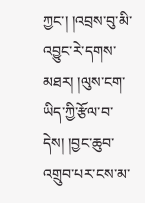ཀྱང་། །འབྲས་བུ་མི་འབྱུང་རེ་དགས་མཐར། །ལུས་ངག་ཡིད་ཀྱི་རྩོལ་བ་དེས། །བྱང་ཆུབ་འགྲུབ་པར་ངས་མ་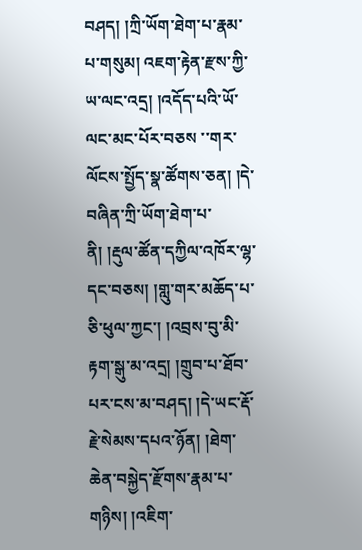བཤད། །ཀྲི་ཡོག་ཐེག་པ་རྣམ་པ་གསུམ། འཇག་རྟེན་རྫས་ཀྱི་ཡ་ལང་འདྲ། །འདོད་པའི་ཡོ་ལང་མང་པོར་བཅས ་་གར་ལོངས་སྤྱོད་སྣ་ཚོགས་ཅན། །དེ་བཞིན་ཀྲི་ཡོག་ཐེག་པ་ནི། །རྡུལ་ཚོན་དཀྱིལ་འཁོར་ལྷ་དང་བཅས། །གླུ་གར་མཆོད་པ་ཅི་ཕུལ་ཀྱང་། །འབྲས་བུ་མི་རྟག་སྒུ་མ་འདྲ། །གྲུབ་པ་ཐོབ་པར་ངས་མ་བཤད། །དེ་ཡང་རྡོ་རྗེ་སེམས་དཔའ་ཉོན། །ཐེག་ཆེན་བསྐྱེད་རྫོགས་རྣམ་པ་གཉིས། །འཇིག་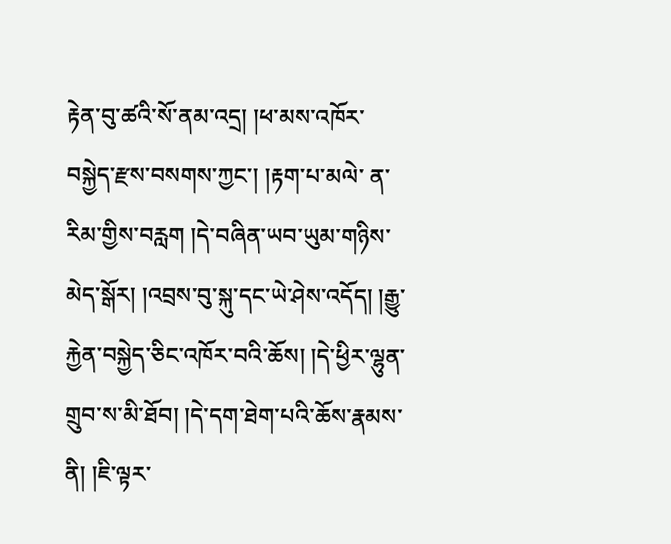རྟེན་བུ་ཚའི་སོ་ནམ་འདྲ། །ཕ་མས་འཁོར་བསྐྱེད་རྫས་བསགས་ཀྱང་། །རྟག་པ་མལེ་ ན་རིམ་གྱིས་བརླག །དེ་བཞིན་ཡབ་ཡུམ་གཉིས་མེད་སྒོར། །འབྲས་བུ་སྐུ་དང་ཡེ་ཤེས་འདོད། །རྒྱུ་རྐྱེན་བསྐྱེད་ཅིང་འཁོར་བའི་ཆོས། །དེ་ཕྱིར་ལྷུན་གྲུབ་ས་མི་ཐོབ། །དེ་དག་ཐེག་པའི་ཆོས་རྣམས་ནི། །ཇི་ལྟར་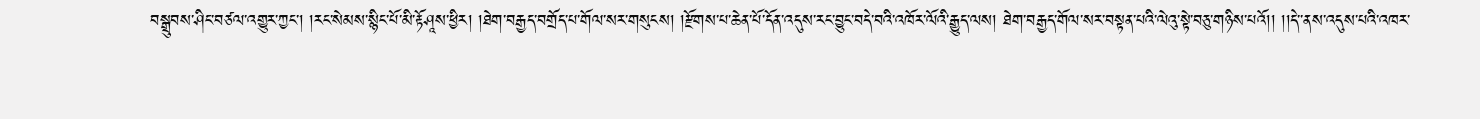བསྒྲུབས་ཤིང་བཙལ་འགྱུར་ཀྱང་། །རང་སེམས་སྙིང་པོ་མི་རྟོཤཱས་ཕྱིར། །ཐེག་བརྒྱད་བགྲོད་པ་གོལ་སར་གསུངས། །རྫོགས་པ་ཆེན་པོ་དོན་འདུས་རང་བྱུང་བདེ་བའི་འཁོར་ལོའི་རྒྱུད་ལས། ཐེག་བརྒྱད་གོལ་སར་བསྟན་པའི་ལེའུ་སྟེ་བཅུ་གཉིས་པའོ།། །།དེ་་ནས་འདུས་པའི་འཁར་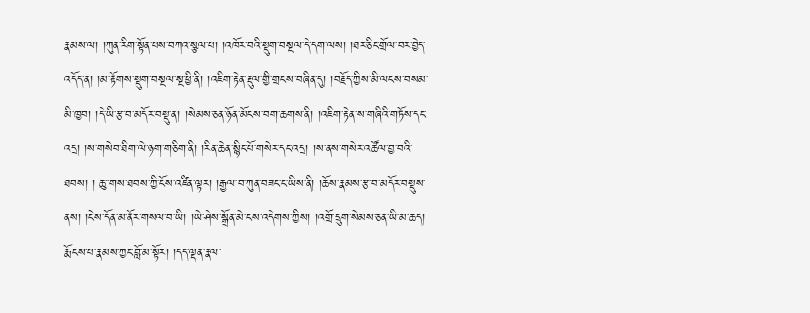རྣམས་ལ། །ཀུན་རིག་སྟོན་པས་བཀའ་སྩལ་པ། །འཁོར་བའི་སྡུག་བསྔལ་དེ་དག་ལས། །ཐར་ཅིང་གྲོལ་བར་བྱེད་འདོད་ན། །མ་རྟོགས་སྡུག་བསྔལ་སྔ་ཕྱི་ནི། །འཇིག་རྟེན་རྡུལ་གྱི་གྲངས་བཞིན་དུ། །བརྗོད་ཀྱིས་མི་ལངས་བསམ་མི་ཁྱབ། །དེ་ཡི་རྩ་བ་མདོར་བསྡུ་ན། །སེམས་ཅན་ཉོན་མོངས་བག་ཆགས་ནི། །འཇིག་རྟེན་ས་གཞིའི་གཏོས་དང་འདྲ། །ས་གསེབ་ཐིག་ལེ་ཉག་གཅིག་ནི། །རིན་ཆེན་སྙིང་པོ་གསེར་དང་འདྲ། །ས་ནས་གསེར་འཚོལ་བྱ་བའི་ཐབས། ། ཆུ་་གས་ཐབས་ཀྱི་ངོས་འཛིན་ལྟར། །རྒྱལ་བ་ཀུན་བཟང་ང་ཡིས་ནི། །ཆོས་རྣམས་རྩ་བ་མདོར་བསྡུས་ནས། །ངེས་དོན་མ་ནོར་གསལ་བ་ཡི། །ཡེ་ཤེས་སྒྲོན་མེ་ངས་འདེགས་ཀྱིས། །འགྲོ་དྲུག་སེམས་ཅན་ཡི་མ་ཆད། རྨོངས་པ་རྣམས་ཀྱང་བློ་མ་སྟོར། །དད་ལྡན་རྣལ་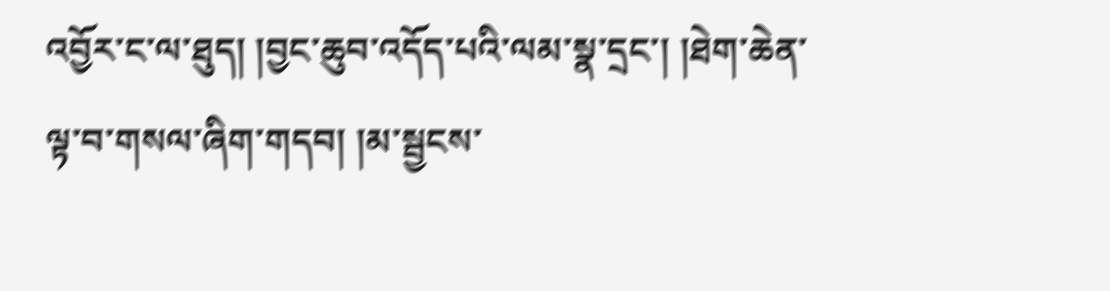འབྱོར་ང་ལ་ཐུད། །བྱང་ཆུབ་འདོད་པའི་ལམ་སྣ་དྲང་། །ཐེག་ཆེན་ལྟ་བ་གསལ་ཞིག་གདབ། །མ་སྦྱངས་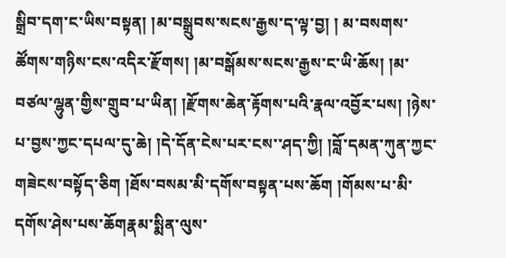སྒྲིབ་དག་ང་ཡིས་བསྟན། །མ་བསྒྲུབས་སངས་རྒྱས་ད་ལྟ་བྱ། ། མ་བསགས་ཚོགས་གཉིས་ངས་འདིར་རྫོགས། །མ་བསྒོམས་སངས་རྒྱས་ང་ཡི་ཆོས། །མ་བཙལ་ལྷུན་གྱིས་གྲུབ་པ་ཡིན། །རྫོགས་ཆེན་རྟོགས་པའི་རྣལ་འབྱོར་པས། །ཉེས་པ་བྱས་ཀྱང་དཔལ་དུ་ཆེ། །དེ་དོན་ངེས་པར་ངས་་ཤད་ཀྱི། །བློ་དམན་ཀུན་ཀྱང་གཟེངས་བསྟོད་ཅིག །ཐོས་བསམ་མི་དགོས་བསྟན་པས་ཆོག །གོམས་པ་མི་དགོས་ཤེས་པས་ཆོགརྣམ་སྨིན་ལུས་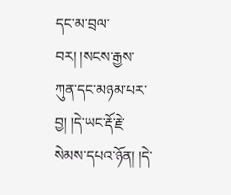དང་མ་བྲལ་བར། །སངས་རྒྱས་ཀུན་དང་མཉམ་པར་བྱ། །དེ་ཡང་རྡོ་རྗེ་སེམས་དཔའ་ཉོན། །དེ་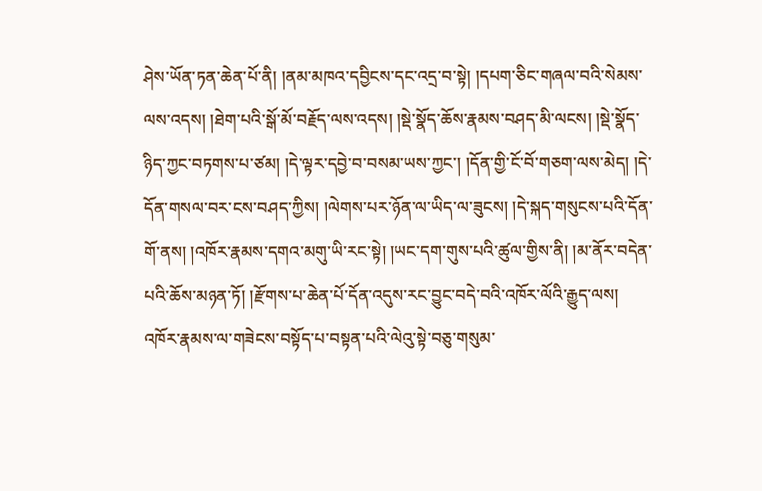ཤེས་ཡོན་ཏན་ཆེན་པོ་ནི། །ནམ་མཁའ་དབྱིངས་དང་འདྲ་བ་སྟེ། །དཔག་ཅིང་གཞལ་བའི་སེམས་ལས་འདས། །ཐེག་པའི་སྒོ་མོ་བརྗོད་ལས་འདས། །སྡེ་སྣོད་ཆོས་རྣམས་བཤད་མི་ལངས། །སྡེ་སྣོད་ཉིད་ཀྱང་བཏགས་པ་ཙམ། །དེ་ལྟར་དབྱེ་བ་བསམ་ཡས་ཀྱང་། །དོན་གྱི་ངོ་བོ་གཅག་ལས་མེད། །དེ་དོན་གསལ་བར་ངས་བཤད་ཀྱིས། །ལེགས་པར་ཉོན་ལ་ཡིད་ལ་ཟུངས། །དེ་སྐད་གསུངས་པའི་དོན་གོ་ནས། །འཁོར་རྣམས་དགའ་མགུ་ཡི་རང་སྟེ། །ཡང་དག་གུས་པའི་ཚུལ་གྱིས་ནི། །མ་ནོར་བདེན་པའི་ཆོས་མཉན་ཏོ། །རྫོགས་པ་ཆེན་པོ་དོན་འདུས་རང་བྱུང་བདེ་བའི་འཁོར་ལོའི་རྒྱུད་ལས། འཁོར་རྣམས་ལ་གཟེངས་བསྟོད་པ་བསྟན་པའི་ལེའུ་སྟེ་བཅུ་གསུམ་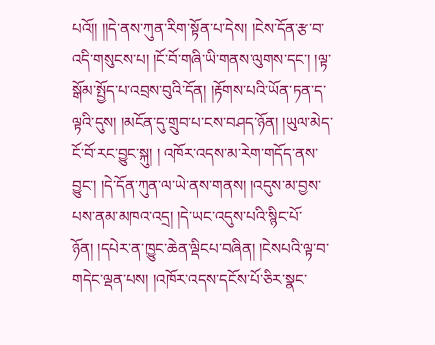པའོ།། །།དེ་ནས་ཀུན་རིག་སྟོན་པ་དེས། །ངེས་དོན་རྩ་བ་འདི་གསུངས་པ། །ངོ་བོ་གཞི་ཡི་གནས་ལུགས་དང་། །ལྟ་སྒོམ་སྤྱོད་པ་འབྲས་བུའི་དོན། །རྟོགས་པའི་ཡོན་ཏན་ད་ལྟའི་དུས། །མངོན་དུ་གྲུབ་པ་ངས་བཤད་ཉོན། །ཡུལ་མེད་ངོ་བོ་རང་བྱུང་སྐུ། ། འཁོར་འདས་མ་རེག་གདོད་ནས་བྱུང་། །དེ་དོན་ཀུན་ལ་ཡེ་ནས་གནས། །འདུས་མ་བྱས་པས་ནམ་མཁའ་འདྲ། །དེ་ཡང་འདུས་པའི་སྙིང་པོ་ཉོན། །དཔེར་ན་ཁྱུང་ཆེན་ལྡིངཔ་བཞིན། །ངེསཔའི་ལྟ་བ་གདེང་ལྡན་པས། །འཁོར་འདས་དངོས་པོ་ཅིར་སྣང་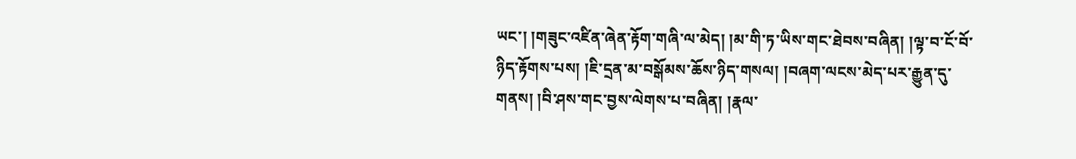ཡང་། །གཟུང་འཛིན་ཞེན་རྟོག་གཞི་ལ་མེད། །མ་གི་ཏ་ཡིས་གང་ཐེབས་བཞིན། །ལྟ་བ་ངོ་བོ་ཉིད་རྟོགས་པས། །ཇི་དྲན་མ་བསྒོམས་ཆོས་ཉིད་གསལ། །བཞག་ལངས་མེད་པར་རྒྱུན་དུ་གནས། །བི་ཤས་གང་བྱས་ལེགས་པ་བཞིན། །རྣལ་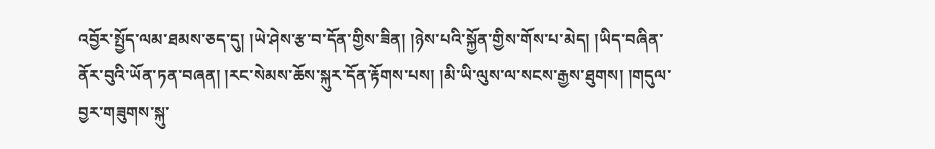འབྱོར་སྤྱོད་ལམ་ཐམས་ཅད་དུ། །ཡེ་ཤེས་རྩ་བ་དོན་གྱིས་ཟིན། །ཉེས་པའི་སྐྱོན་གྱིས་གོས་པ་མེད། །ཡིད་བཞིན་ནོར་བུའི་ཡོན་ཏན་བཞན། །རང་སེམས་ཆོས་སྐུར་དོན་རྟོགས་པས། །མི་ཡི་ལུས་ལ་སངས་རྒྱས་ཐུགས། །གདུལ་བྱར་གཟུགས་སྐུ་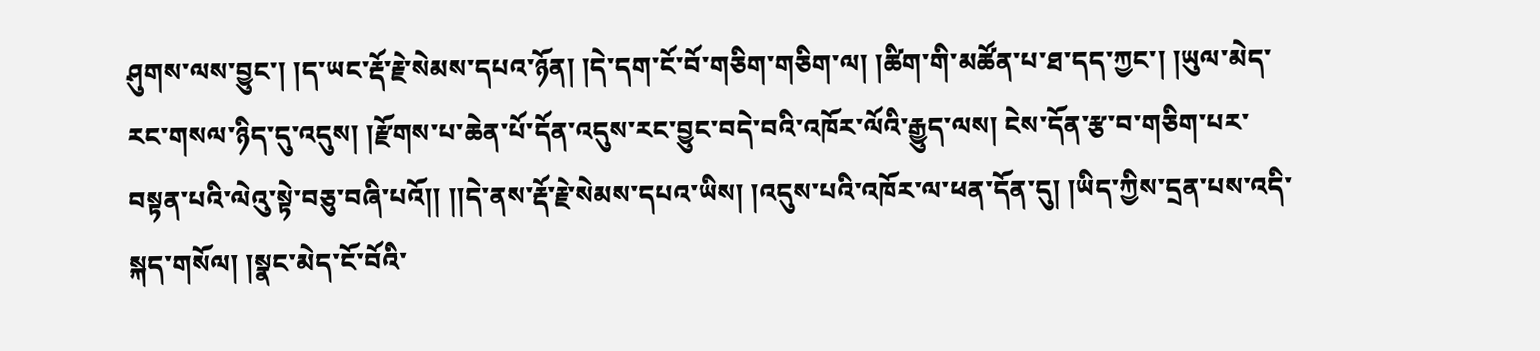ཤུགས་ལས་བྱུང་། །ད་ཡང་རྡོ་རྗེ་སེམས་དཔའ་ཉོན། །དེ་དག་ངོ་བོ་གཅིག་གཅིག་ལ། །ཚིག་གི་མཚོན་པ་ཐ་དད་ཀྱང་། །ཡུལ་མེད་རང་གསལ་ཉིད་དུ་འདུས། །རྫོགས་པ་ཆེན་པོ་དོན་འདུས་རང་བྱུང་བདེ་བའི་འཁོར་ལོའི་རྒྱུད་ལས། ངེས་དོན་རྩ་བ་གཅིག་པར་བསྟན་པའི་ལེའུ་སྟེ་བཅུ་བཞི་པའོ།། །།དེ་ནས་རྡོ་རྗེ་སེམས་དཔའ་ཡིས། །འདུས་པའི་འཁོར་ལ་ཕན་དོན་དུ། །ཡིད་ཀྱིས་དྲན་པས་འདི་སྐད་གསོལ། །སྣང་མེད་ངོ་བོའི་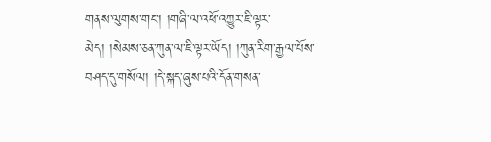གནས་ལུགས་གང་། །གཞི་ལ་འཕོ་འཀྱུར་ཇི་ལྟར་མེད། །སེམས་ཅན་ཀུན་ལ་ཇི་ལྟར་ཡོད། །ཀུན་རིག་རྒྱལ་པོས་བཤད་དུ་གསོལ། །དེ་སྐད་ཞུས་པའི་དོན་གསན་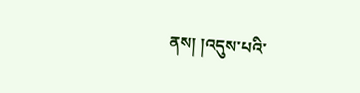ནས། །འདུས་པའི་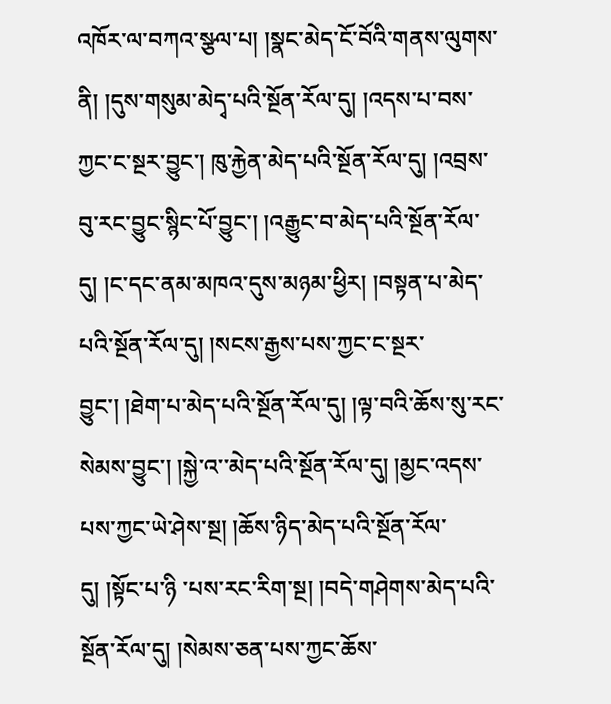འཁོར་ལ་བཀའ་སྩལ་པ། །སྣང་མེད་ངོ་བོའི་གནས་ལུགས་ནི། །དུས་གསུམ་མེདྭ་པའི་སྔོན་རོལ་དུ། །འདས་པ་བས་ཀྱང་ང་སྔར་བྱུང་། ཁུ་རྐྱེན་མེད་པའི་སྔོན་རོལ་དུ། །འབྲས་བུ་རང་བྱུང་སྙིང་པོ་བྱུང་། །འརྒྱུང་བ་མེད་པའི་སྔོན་རོལ་དུ། །ང་དང་ནམ་མཁའ་དུས་མཉམ་ཕྱིར། །བསྟན་པ་མེད་པའི་སྔོན་རོལ་དུ། །སངས་རྒྱས་པས་ཀྱང་ང་སྔར་བྱུང་། །ཐེག་པ་མེད་པའི་སྔོན་རོལ་དུ། །ལྟ་བའི་ཆོས་སུ་རང་སེམས་བྱུང་། །སྐྱེ་འ་་མེད་པའི་སྔོན་རོལ་དུ། །མྱང་འདས་པས་ཀྱང་ཡེ་ཤེས་སྔ། །ཆོས་ཉིད་མེད་པའི་སྔོན་རོལ་དུ། །སྟོང་པ་ཉི ་པས་རང་རིག་སྔ། །བདེ་གཤེགས་མེད་པའི་སྔོན་རོལ་དུ། །སེམས་ཅན་པས་ཀྱང་ཆོས་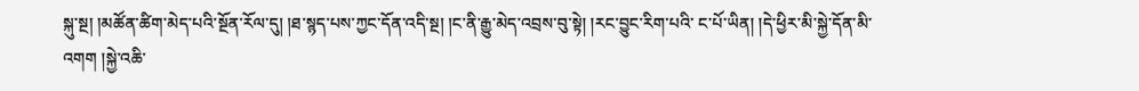སྐུ་སྔ། །མཚོན་ཚིག་མེད་པའི་སྔོན་རོལ་དུ། །ཐ་སྙད་པས་ཀྱང་དོན་འདི་སྔ། །ང་ནི་རྒྱུ་མེད་འབྲས་བུ་སྟེ། །རང་བྱུང་རིག་པའི་ ང་པོ་ཡིན། །དེ་ཕྱིར་མི་སྐྱེ་དོན་མི་འགག །སྐྱེ་འཆི་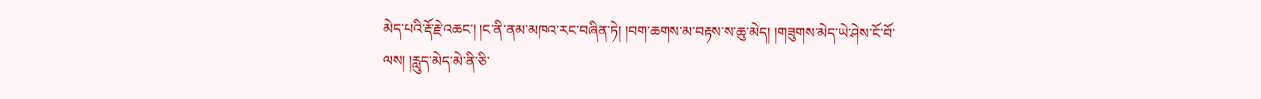མེད་པའི་རྡོ་རྗེ་འཆང་། །ང་ནི་ནམ་མཁའ་རང་བཞིན་ཏེ། །བག་ཆགས་མ་བརྟས་ས་ཆུ་མེད། །གཟུགས་མེད་ཡེ་ཤེས་ངོ་བོ་ལས། །རླུད་མེད་མེ་ནི་ཅི་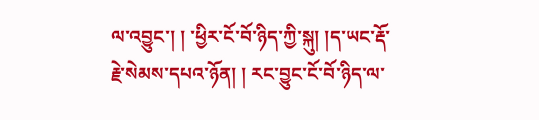ལ་འབྱུང་། ། ་ཕྱིར་ངོ་བོ་ཉིད་ཀྱི་སྐུ། །ད་ཡང་རྡོ་རྗེ་སེམས་དཔའ་ཉོན། ། རང་བྱུང་ངོ་བོ་ཉིད་ལ་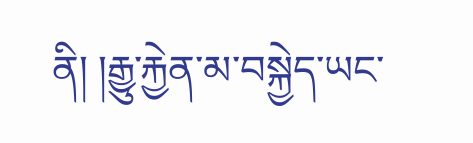ནི། །རྒྱུ་རྐྱེན་མ་བསྐྱེད་ཡང་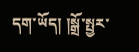དག་ཡོད། །སྒྲོ་སྤྱར་